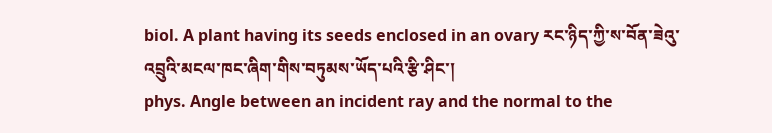biol. A plant having its seeds enclosed in an ovary རང་ཉིད་ཀྱི་ས་བོན་ཟེའུ་འབྲུའི་མངལ་ཁང་ཞིག་གིས་བཏུམས་ཡོད་པའི་རྩི་ཤིང་།
phys. Angle between an incident ray and the normal to the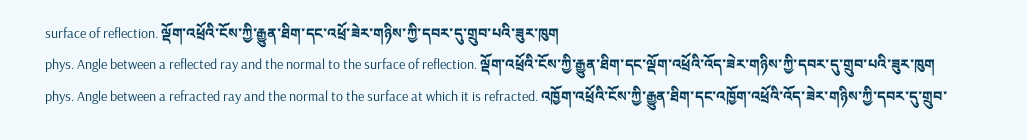surface of reflection. ལྡོག་འཕྲོའི་ངོས་ཀྱི་རྒྱུན་ཐིག་དང་འཕྲོ་ཟེར་གཉིས་ཀྱི་དབར་དུ་གྲུབ་པའི་ཟུར་ཁུག
phys. Angle between a reflected ray and the normal to the surface of reflection. ལྡོག་འཕྲོའི་ངོས་ཀྱི་རྒྱུན་ཐིག་དང་ལྡོག་འཕྲོའི་འོད་ཟེར་གཉིས་ཀྱི་དབར་དུ་གྲུབ་པའི་ཟུར་ཁུག
phys. Angle between a refracted ray and the normal to the surface at which it is refracted. འཁྱོག་འཕྲོའི་ངོས་ཀྱི་རྒྱུན་ཐིག་དང་འཁྱོག་འཕྲོའི་འོད་ཟེར་གཉིས་ཀྱི་དབར་དུ་གྲུབ་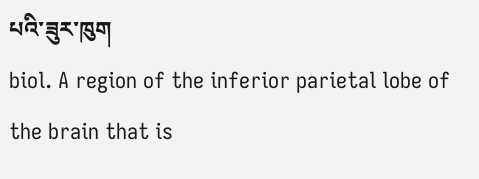པའི་ཟུར་ཁུག
biol. A region of the inferior parietal lobe of the brain that is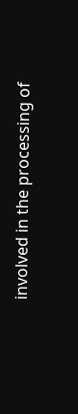involved in the processing of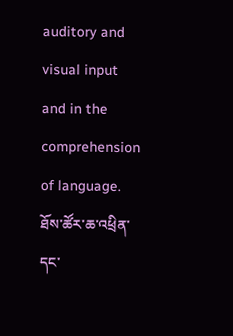auditory and visual input and in the comprehension of language. ཐོས་ཚོར་ཆ་འཕྲིན་དང་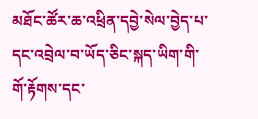མཐོང་ཚོར་ཆ་འཕྲིན་དབྱེ་སེལ་བྱེད་པ་དང་འབྲེལ་བ་ཡོད་ཅིང་སྐད་ཡིག་གི་གོ་རྟོགས་དང་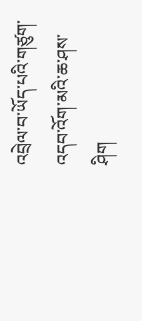འབྲེལ་བ་ཡོད་པའི་གཙུག་འདབ་འོག་མའི་ཆ་ཤས་ཤིག